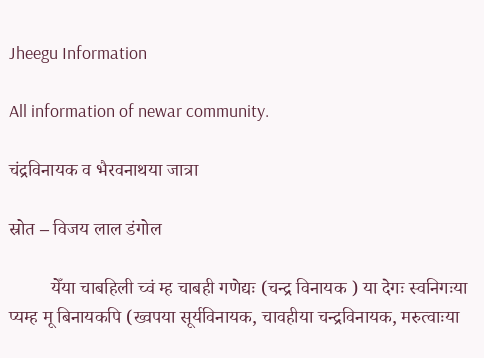Jheegu Information

All information of newar community.

चंद्रविनायक व भैरवनाथया जात्रा

स्रोत – विजय लाल डंगोल

         येँया चाबहिली च्वं म्ह चाबही गणेद्यः (चन्द्र विनायक ) या देगः स्वनिगःया प्यम्ह मू बिनायकपि (ख्वपया सूर्यविनायक, चावहीया चन्द्रविनायक, मरुत्वाःया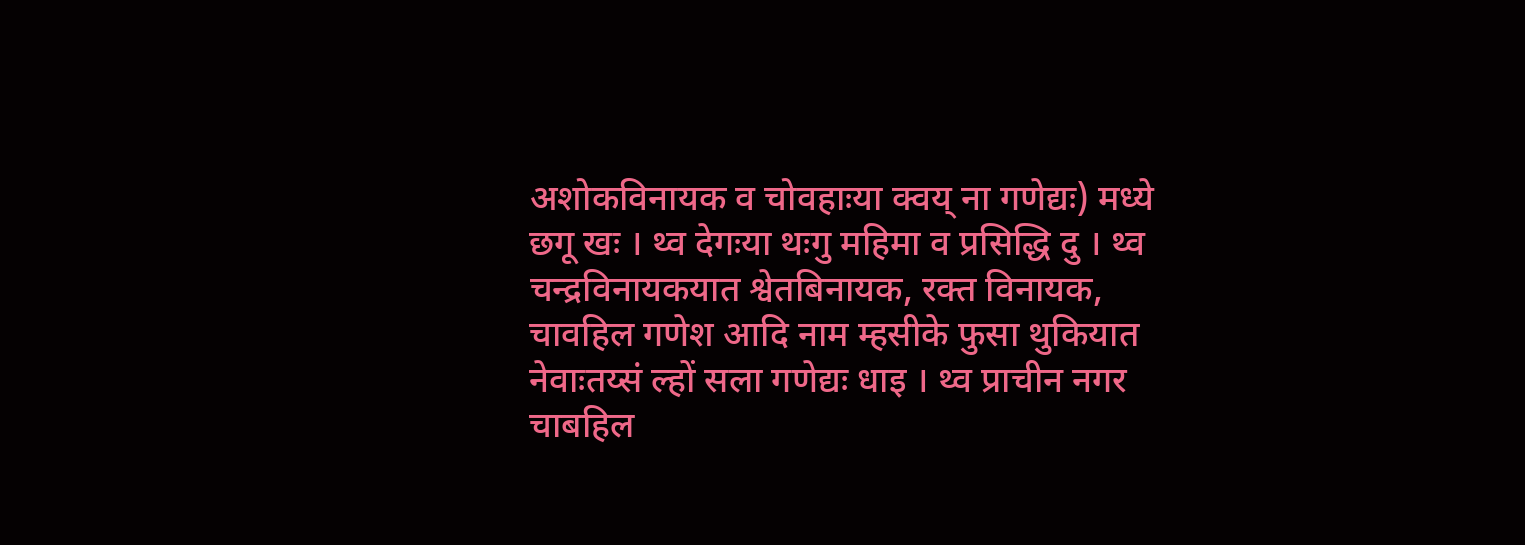अशोकविनायक व चोवहाःया क्वय् ना गणेद्यः) मध्ये छगू खः । थ्व देगःया थःगु महिमा व प्रसिद्धि दु । थ्व चन्द्रविनायकयात श्वेतबिनायक, रक्त विनायक, चावहिल गणेश आदि नाम म्हसीके फुसा थुकियात नेवाःतय्सं ल्हों सला गणेद्यः धाइ । थ्व प्राचीन नगर चाबहिल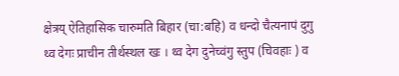क्षेत्रय् ऐतिहासिक चारुमति बिहार (चा:बहि) व धन्दो चैत्यनापं दुगु थ्व देगः प्राचीन तीर्थस्थल खः । थ्व देग दुनेच्वंगु स्तुप (चिवहाः ) व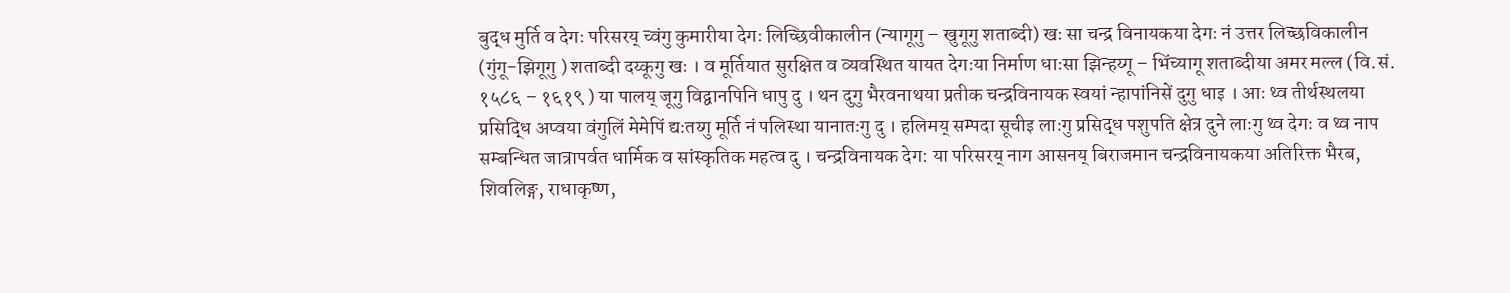बुद्ध मुर्ति व देगः परिसरय् च्वंगु कुमारीया देगः लिच्छिवीकालीन (न्यागूगु – खुगूगु शताब्दी) खः सा चन्द्र विनायकया देगः नं उत्तर लिच्छविकालीन (गुंगू-झिगूगु ) शताब्दी दय्कूगु खः । व मूर्तियात सुरक्षित व व्यवस्थित यायत देगःया निर्माण धाःसा झिन्हय्गू – भिंच्यागू शताब्दीया अमर मल्ल (वि.सं. १५८६ – १६१९ ) या पालय् जूगु विद्वानपिनि धापु दु । थन दुगु भैरवनाथया प्रतीक चन्द्रविनायक स्वयां न्हापांनिसें दुगु धाइ । आः थ्व तीर्थस्थलया प्रसिद्धि अप्वया वंगुलिं मेमेपिं द्यःतय्गु मूर्ति नं पलिस्था यानातःगु दु । हलिमय् सम्पदा सूचीइ लाःगु प्रसिद्ध पशुपति क्षेत्र दुने लाःगु थ्व देगः व थ्व नाप सम्बन्धित जात्रापर्वत धार्मिक व सांस्कृतिक महत्व दु । चन्द्रविनायक देग: या परिसरय् नाग आसनय् बिराजमान चन्द्रविनायकया अतिरिक्त भैरब, शिवलिङ्ग, राधाकृष्ण,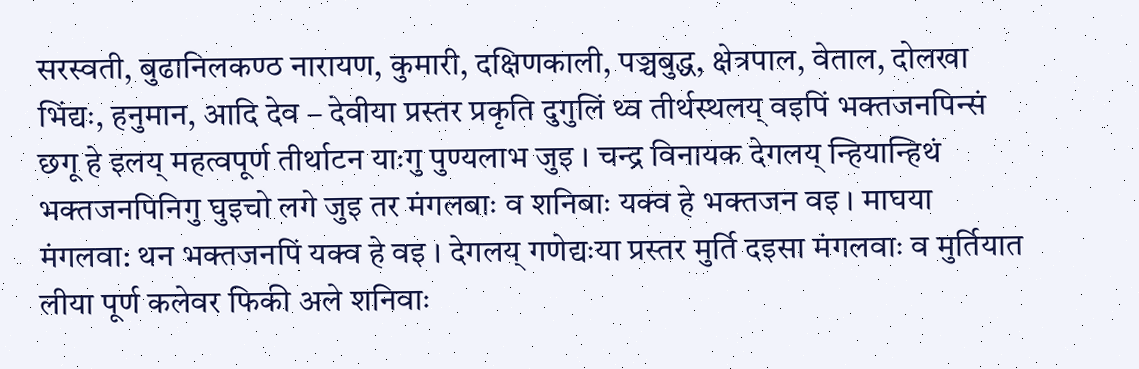सरस्वती, बुढानिलकण्ठ नारायण, कुमारी, दक्षिणकाली, पञ्चबुद्ध, क्षेत्रपाल, वेताल, दोलखा भिंद्यः, हनुमान, आदि देव – देवीया प्रस्तर प्रकृति दुगुलिं थ्व तीर्थस्थलय् वइपिं भक्तजनपिन्सं छगू हे इलय् महत्वपूर्ण तीर्थाटन याःगु पुण्यलाभ जुइ । चन्द्र विनायक देगलय् न्हियान्हिथं भक्तजनपिनिगु घुइचो लगे जुइ तर मंगलबाः व शनिबाः यक्व हे भक्तजन वइ । माघया मंगलवा: थन भक्तजनपिं यक्व हे वइ । देगलय् गणेद्यःया प्रस्तर मुर्ति दइसा मंगलवाः व मुर्तियात लीया पूर्ण कलेवर फिकी अले शनिवाः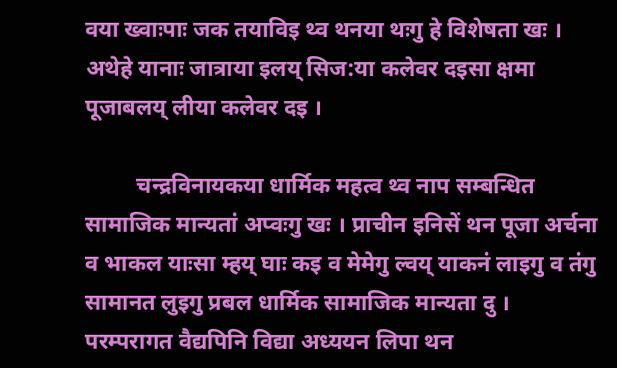वया ख्वाःपाः जक तयाविइ थ्व थनया थःगु हे विशेषता खः । अथेहे यानाः जात्राया इलय् सिज:या कलेवर दइसा क्षमा पूजाबलय् लीया कलेवर दइ ।

         चन्द्रविनायकया धार्मिक महत्व थ्व नाप सम्बन्धित सामाजिक मान्यतां अप्वःगु खः । प्राचीन इनिसें थन पूजा अर्चना व भाकल याःसा म्हय् घाः कइ व मेमेगु ल्वय् याकनं लाइगु व तंगु सामानत लुइगु प्रबल धार्मिक सामाजिक मान्यता दु । परम्परागत वैद्यपिनि विद्या अध्ययन लिपा थन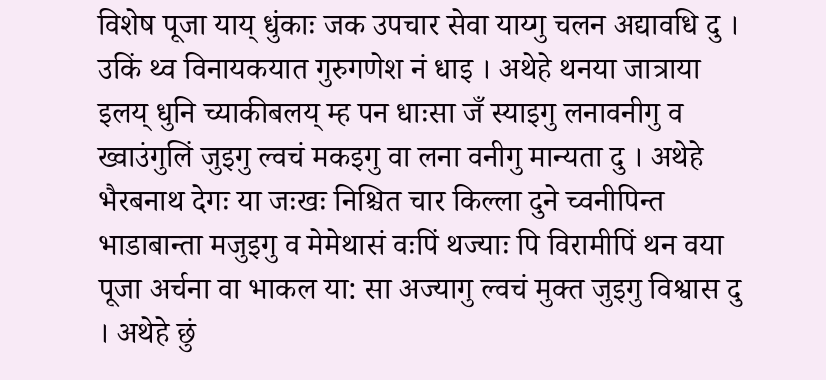विशेष पूजा याय् धुंकाः जक उपचार सेवा याय्गु चलन अद्यावधि दु । उकिं थ्व विनायकयात गुरुगणेश नं धाइ । अथेहे थनया जात्राया इलय् धुनि च्याकीबलय् म्ह पन धाःसा जँ स्याइगु लनावनीगु व ख्वाउंगुलिं जुइगु ल्वचं मकइगु वा लना वनीगु मान्यता दु । अथेहे भैरबनाथ देगः या जःखः निश्चित चार किल्ला दुने च्वनीपिन्त भाडाबान्ता मजुइगु व मेमेथासं वःपिं थज्याः पि विरामीपिं थन वया पूजा अर्चना वा भाकल या: सा अज्यागु ल्वचं मुक्त जुइगु विश्वास दु । अथेहे छुं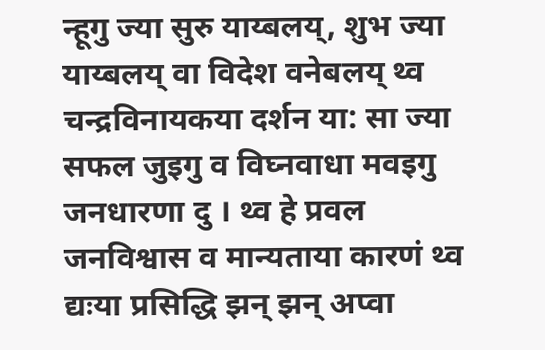न्हूगु ज्या सुरु याय्बलय्, शुभ ज्या याय्बलय् वा विदेश वनेबलय् थ्व चन्द्रविनायकया दर्शन या: सा ज्या सफल जुइगु व विघ्नवाधा मवइगु जनधारणा दु । थ्व हे प्रवल जनविश्वास व मान्यताया कारणं थ्व द्यःया प्रसिद्धि झन् झन् अप्वा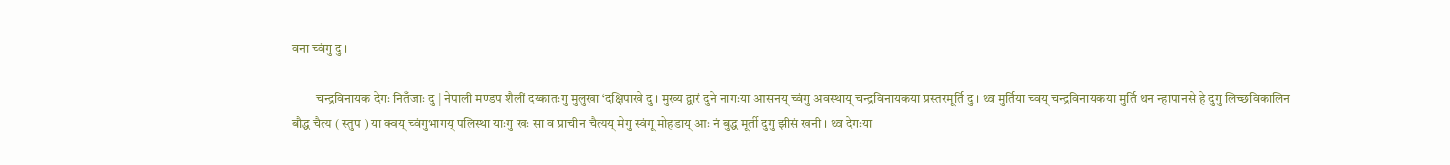वना च्वंगु दु ।

         चन्द्रविनायक देगः नितँजाः दु | नेपाली मण्डप शैलीं दय्कातःगु मुलुखा ‘दक्षिपाखे दु । मुख्य द्वारं दुने नागःया आसनय् च्वंगु अवस्थाय् चन्द्रविनायकया प्रस्तरमूर्ति दु । थ्व मुर्तिया च्वय् चन्द्रविनायकया मुर्ति थन न्हापानसे हे दुगु लिच्छविकालिन बौद्ध चैत्य ( स्तुप ) या क्वय् च्वंगुभागय् पलिस्था याःगु खः सा व प्राचीन चैत्यय् मेगु स्वंगू मोहडाय् आः नं बुद्ध मूर्ती दुगु झीसं खनी । थ्व देगःया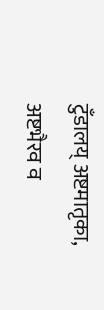टुँडालय् अष्टमातृका, अष्टभैरव व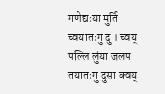गणेद्यःया मुर्ति च्वयातःगु दु । च्वय् पल्लि लुंया जलप तयातःगु दुसा क्वय्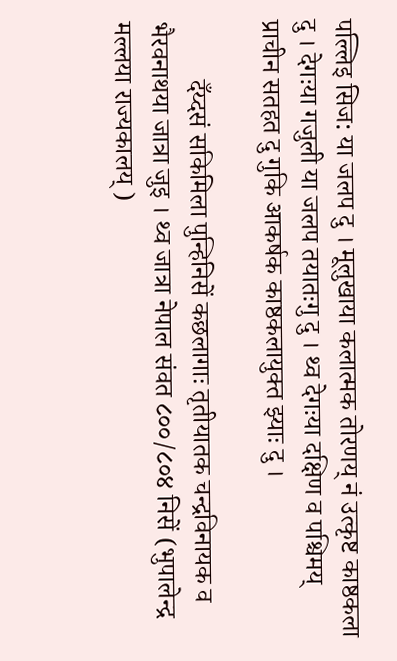पल्लिइ सिज: या जलप दु । मूलुखाया कलात्मक तोरणय् नं उत्कृष्ट काष्ठकला दु । देगःया गजुली या जलप तयातःगु दु । थ्व देगःया दक्षिण व पश्चिमय् प्राचीन सतहत दु गुकि आकर्षक काष्ठकलायुक्त झ्याः दु ।

         दँय्दसं सकिमिला पुन्हिनिसें कछलागाः तृतीयातक चन्द्रविनायक व भैरवनाथया जात्रा जुइ । थ्व जात्रा नेपाल संवत ८००/८०४ निसें (भुपालेन्द्र मल्लया राज्यकालय् )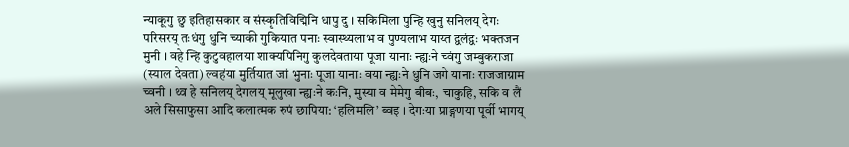न्याकूगु छु इतिहासकार व संस्कृतिविद्मिनि धापु दु । सकिमिला पुन्हि खुनु सनिलय् देगः परिसरय् तःधंगु धुनि च्याकी गुकियात पनाः स्वास्थ्यलाभ व पुण्यलाभ याय्त द्वलंद्वः भक्तजन मुनी । वहे न्हि कुटुवहालया शाक्यपिनिगु कुलदेवताया पूजा यानाः न्ह्यःने च्वंगु जम्बुकराजा (स्याल देवता) ल्वहंया मुर्तियात जां भुनाः पूजा यानाः वया न्ह्यःने धुनि जगे यानाः राजजाग्राम च्वनी । थ्व हे सनिलय् देगलय् मूलुखा न्ह्यःने कःनि, मुस्या व मेमेगु बीबः, चाकुहि, सकि व लैं अले सिसाफुसा आदि कलात्मक रुपं छापिया: ‘हलिमलि’ ब्वइ । देगःया प्राङ्गणया पूर्वी भागय्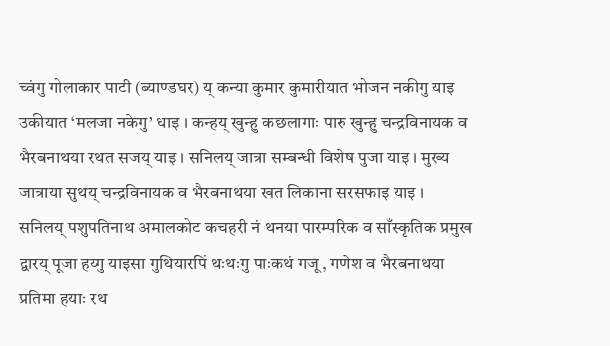च्वंगु गोलाकार पाटी (ब्याण्डघर) य् कन्या कुमार कुमारीयात भोजन नकीगु याइ उकीयात ‘मलजा नकेगु’ धाइ । कन्हय् खुन्हु कछलागाः पारु खुन्हु चन्द्रविनायक व भैरबनाथया रथत सजय् याइ । सनिलय् जात्रा सम्बन्धी विशेष पुजा याइ । मुख्य जात्राया सुथय् चन्द्रविनायक व भैरबनाथया खत लिकाना सरसफाइ याइ । सनिलय् पशुपतिनाथ अमालकोट कचहरी नं थनया पारम्परिक व साँस्कृतिक प्रमुख द्वारय् पूजा हय्गु याइसा गुथियारपिं थःथःगु पाःकथं गजू, गणेश व भैरबनाथया प्रतिमा हयाः रथ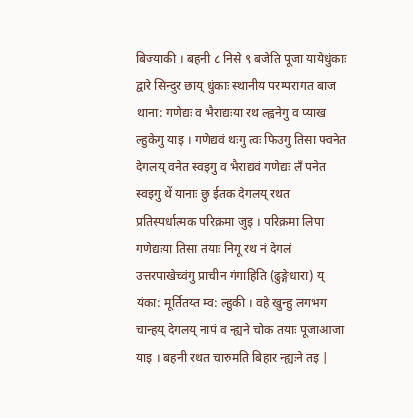बिज्याकी । बहनी ८ निसे ९ बजेति पूजा यायेधुंकाः द्वारे सिन्दुर छाय् धुंकाः स्थानीय परम्परागत बाज थाना: गणेद्यः व भैराद्यःया रथ ल्ह्वनेगु व प्याख ल्हुकेगु याइ । गणेद्यवं थःगु त्वः फिउगु तिसा फ्वनेत देगलय् वनेत स्वइगु व भैराद्यवं गणेद्यः लँ पनेत स्वइगु थें यानाः छु ईतक देगलय् रथत प्रतिस्पर्धात्मक परिक्रमा जुइ । परिक्रमा लिपा गणेद्यःया तिसा तयाः निगू रथ नं देगलं उत्तरपाखेच्वंगु प्राचीन गंगाहिति (ढुङ्गेधारा) य् यंका: मूर्तितय्त म्व: ल्हुकी । वहे खुन्हु लगभग चान्हय् देगलय् नापं व न्ह्यने चोक तयाः पूजाआजा याइ । बहनी रथत चारुमति बिहार न्ह्यःने तइ |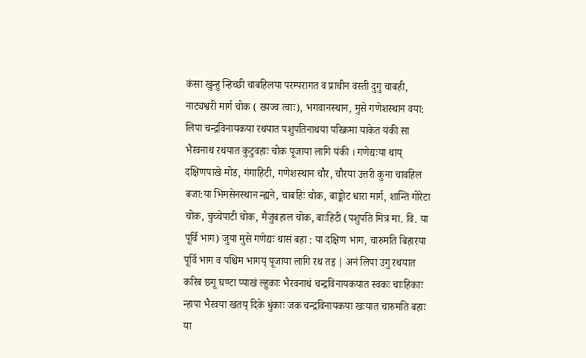कंसा खुन्हु न्हिच्छी चाबहिलया परम्परागत व प्राचीन वस्ती दुगु चाबही, नाट्यश्वरी मार्ग चोक ( ख्यज्व त्वाः), भगवानस्थान, मुसे गणेशस्थान वया: लिपा चन्द्रविनायकया रथयात पशुपतिनाथया परिक्रमा याकेत यंकी सा भैरवनाथ रथयात कुटुवहाः चोक पूजाया लागि यंकी । गणेद्यःया थाय् दक्षिणपाखे मोड, गंगाहिटी, गणेशस्थान चौर, चौरया उत्तरी कुना चावहिल बजा:या भिमसेनस्थान न्ह्यने, चाबहिः चोक, बाङ्कोट धारा मार्ग, शान्ति गोरेटा चोक, चुच्चेपाटी चोक, मैजुबहाल चोक, बाःहिटी (पशुपति मित्र मा. वि. या पूर्वि भाग) जुया मुसे गणेद्यः थासं बहा : या दक्षिण भाग, चारुमति बिहारया पूर्वि भाग व पश्चिम भागय् पूजाया लागि रथ तइ | अनं लिपा उगु रथयात करिब छगू घण्टा प्याखं ल्हुकाः भैरवनाथं चन्द्रविनायकयात स्वकः चाःहिकाः न्हापा भैरवया खतय् दिके धुंकाः जक चन्द्रविनायकया खःयात चारुमति बहाः या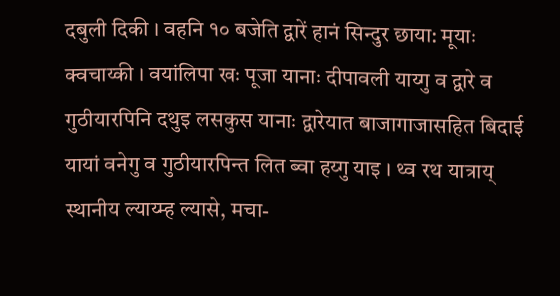दबुली दिकी । वहनि १० बजेति द्वारें हानं सिन्दुर छाया: मूयाः क्वचाय्की । वयांलिपा खः पूजा यानाः दीपावली याय्गु व द्वारे व गुठीयारपिनि दथुइ लसकुस यानाः द्वारेयात बाजागाजासहित बिदाई यायां वनेगु व गुठीयारपिन्त लित ब्वा हय्गु याइ । थ्व रथ यात्राय् स्थानीय ल्याय्म्ह ल्यासे, मचा-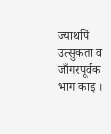ज्याथपिं उत्सुकता व जाँगरपूर्वक भाग काइ ।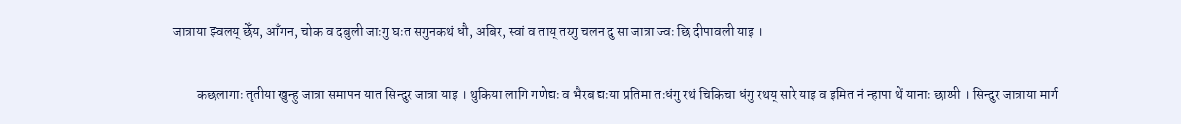जात्राया झ्वलय् छेँय, आँगन, चोक व दबुली जाःगु घःत सगुनकथं धौ, अबिर, स्वां व ताय् तय्गु चलन दु सा जात्रा ज्वः छि दीपावली याइ ।

         कछलागाः तृतीया खुन्हु जात्रा समापन यात सिन्दुर जात्रा याइ । थुकिया लागि गणेद्यः व भैरब द्यःया प्रतिमा तःधंगु रथं चिकिचा धंगु रथय् सारे याइ व इमित नं न्हापा थें यानाः छाय्पी । सिन्दुर जात्राया मार्ग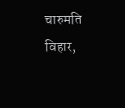चारुमति विहार,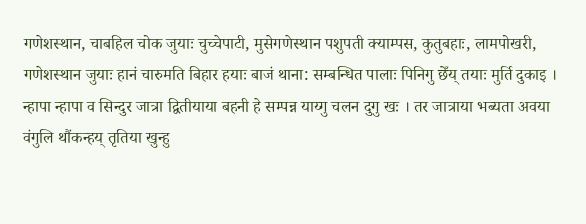गणेशस्थान, चाबहिल चोक जुयाः चुच्चेपाटी, मुसेगणेस्थान पशुपती क्याम्पस, कुतुबहाः, लामपोखरी, गणेशस्थान जुयाः हानं चारुमति बिहार हयाः बाजं थाना: सम्बन्धित पालाः पिनिगु छेँय् तयाः मुर्ति दुकाइ । न्हापा न्हापा व सिन्दुर जात्रा द्वितीयाया बहनी हे सम्पन्न याय्गु चलन दुगु खः । तर जात्राया भब्यता अवया वंगुलि थौंकन्हय् तृतिया खुन्हु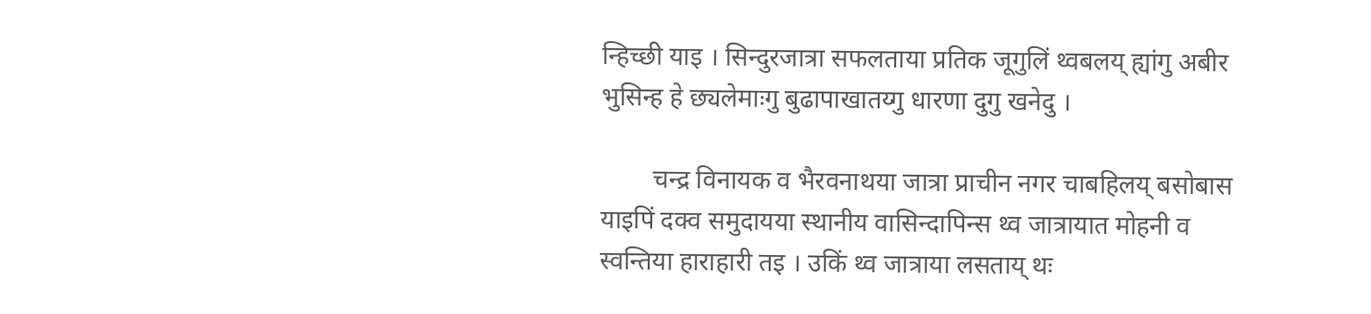न्हिच्छी याइ । सिन्दुरजात्रा सफलताया प्रतिक जूगुलिं थ्वबलय् ह्यांगु अबीर भुसिन्ह हे छ्यलेमाःगु बुढापाखातय्गु धारणा दुगु खनेदु ।

        चन्द्र विनायक व भैरवनाथया जात्रा प्राचीन नगर चाबहिलय् बसोबास याइपिं दक्व समुदायया स्थानीय वासिन्दापिन्स थ्व जात्रायात मोहनी व स्वन्तिया हाराहारी तइ । उकिं थ्व जात्राया लसताय् थः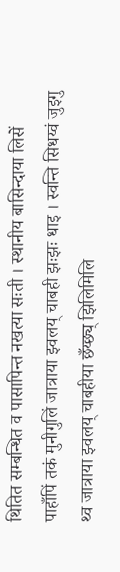थितित सम्बन्धित व पासापिन्त नखत्या सःती । स्थानीय बासिन्दाया लिसें पाहाँपिं तकं मुनीगुलिं जात्राया झ्वलय् चाबही झःझः धाइ । स्वन्ति सिधय्वं जुइगु थ्व जात्राया झ्वलय् चाबहीया छँय्छ्य् झिलिमिलि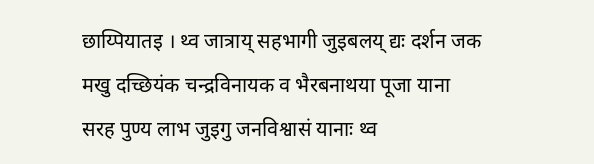छाय्पियातइ । थ्व जात्राय् सहभागी जुइबलय् द्यः दर्शन जक मखु दच्छियंक चन्द्रविनायक व भैरबनाथया पूजा याना सरह पुण्य लाभ जुइगु जनविश्वासं यानाः थ्व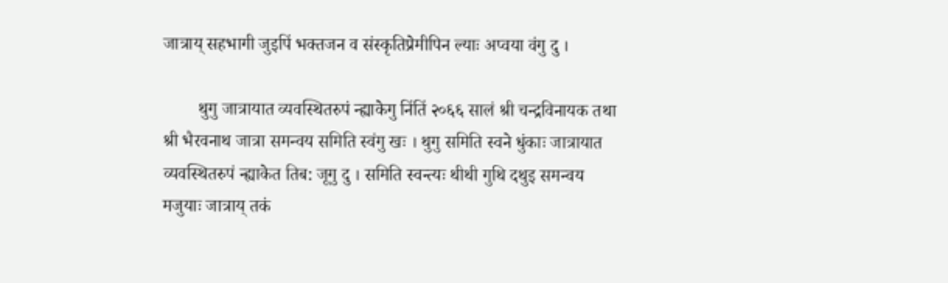जात्राय् सहभागी जुइपिं भक्तजन व संस्कृतिप्रेमीपिन ल्याः अप्वया वंगु दु ।

        थुगु जात्रायात व्यवस्थितरुपं न्ह्याकेगु निंतिं २०६६ सालं श्री चन्द्रविनायक तथा श्री भैरवनाथ जात्रा समन्वय समिति स्वंगु खः । थुगु समिति स्वने धुंकाः जात्रायात व्यवस्थितरुपं न्ह्याकेत तिब: जूगु दु । समिति स्वन्त्यः थीथी गुथि दथुइ समन्वय मजुयाः जात्राय् तकं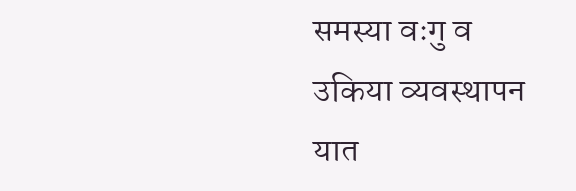समस्या वःगु व उकिया व्यवस्थापन यात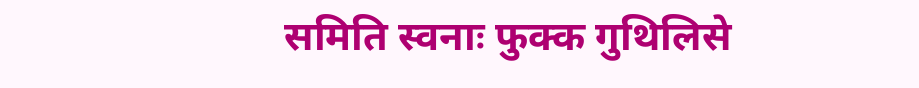समिति स्वनाः फुक्क गुथिलिसे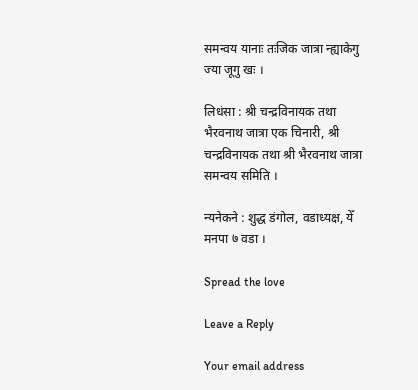समन्वय यानाः तःजिक जात्रा न्ह्याकेगु ज्या जूगु खः ।

लिधंसा : श्री चन्द्रविनायक तथा भैरवनाथ जात्रा एक चिनारी, श्री चन्द्रविनायक तथा श्री भैरवनाथ जात्रा समन्वय समिति ।

न्यनेकने : शुद्ध डंगोल, वडाध्यक्ष, येँ मनपा ७ वडा ।

Spread the love

Leave a Reply

Your email address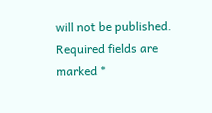will not be published. Required fields are marked *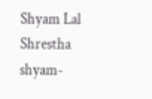Shyam Lal Shrestha
shyam-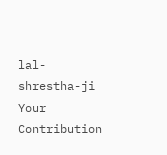lal-shrestha-ji
Your Contribution